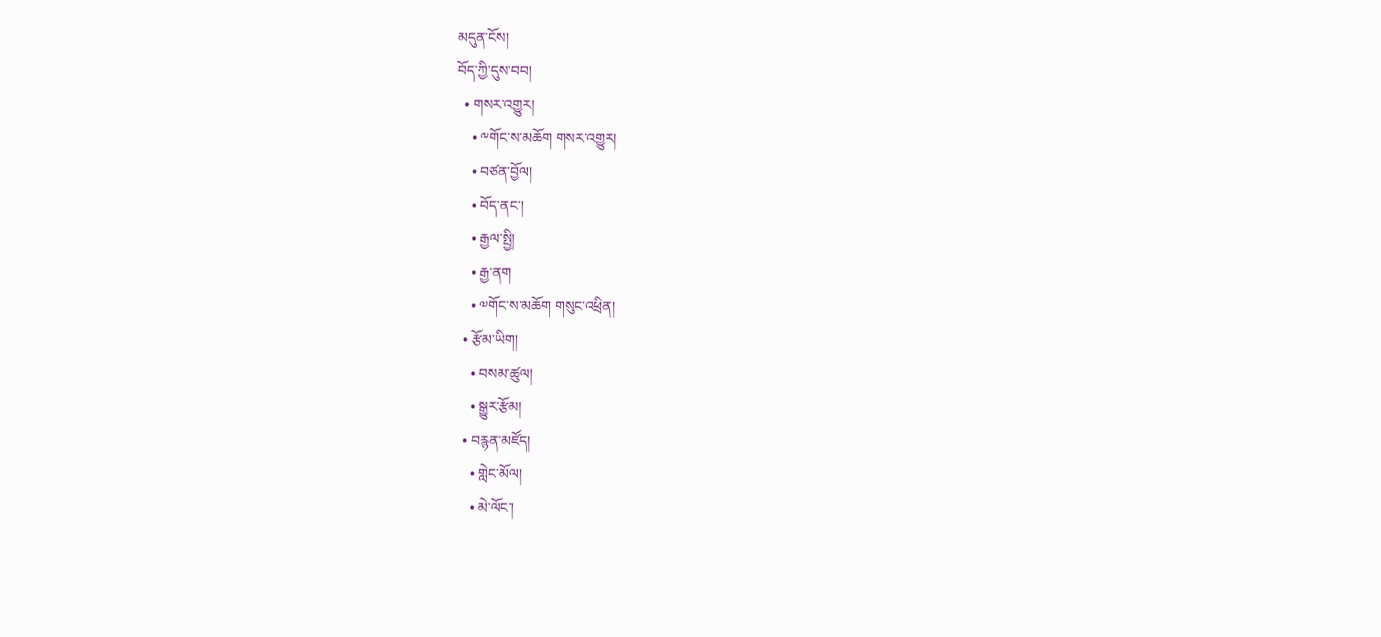མདུན་ངོས།
བོད་ཀྱི་དུས་བབ།
  • གསར་འགྱུར།
    • ༸གོང་ས་མཆོག གསར་འགྱུར།
    • བཙན་བྱོལ།
    • བོད་ནང་།
    • རྒྱལ་སྤྱི།
    • རྒྱ་ནག
    • ༧གོང་ས་མཆོག གསུང་འཕྲིན།
  • རྩོམ་ཡིག།
    • བསམ་ཚུལ།
    • སྒྱུར་རྩོམ།
  • བརྙན་མཛོད།
    • གླེང་མོལ།
    • མེ་ལོང་།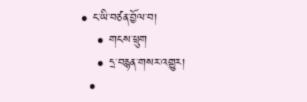• ང་ཡི་བཙན་བྱོལ་བ།
    • གངས་ཕྲུག
    • དྲ་བརྙན་གསར་འགྱུར།
  •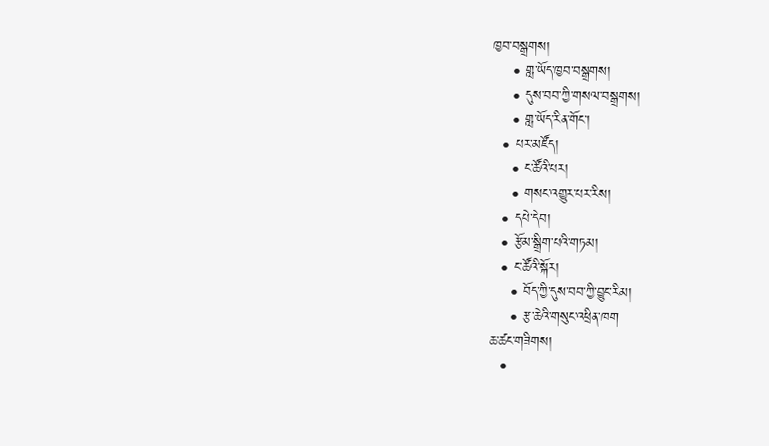ཁྱབ་བསྒྲགས།
    • གླ་ཡོད་ཁྱབ་བསྒྲགས།
    • དུས་བབ་ཀྱི་གསལ་བསྒྲགས།
    • གླ་ཡོད་རིན་གོང་།
  • པར་མཛོད།
    • ང་ཚོའི་པར།
    • གསང་འགྱུར་པར་རིས།
  • དཔེ་དེབ།
  • རྩོམ་སྒྲིག་པའི་གཏམ།
  • ང་ཚོའི་སྐོར།
    • བོད་ཀྱི་དུས་བབ་ཀྱི་བྱུང་རིམ།
    • རྩ་ཆེའི་གསུང་འཕྲིན་ཁག
ཆ་ཚང་གཟིགས།
  •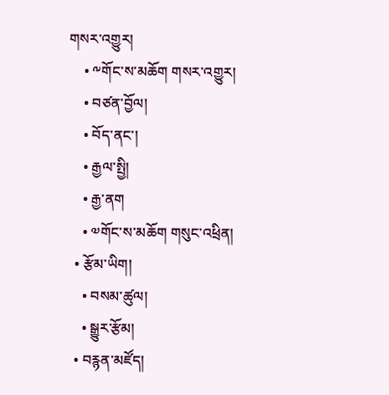གསར་འགྱུར།
    • ༸གོང་ས་མཆོག གསར་འགྱུར།
    • བཙན་བྱོལ།
    • བོད་ནང་།
    • རྒྱལ་སྤྱི།
    • རྒྱ་ནག
    • ༧གོང་ས་མཆོག གསུང་འཕྲིན།
  • རྩོམ་ཡིག།
    • བསམ་ཚུལ།
    • སྒྱུར་རྩོམ།
  • བརྙན་མཛོད།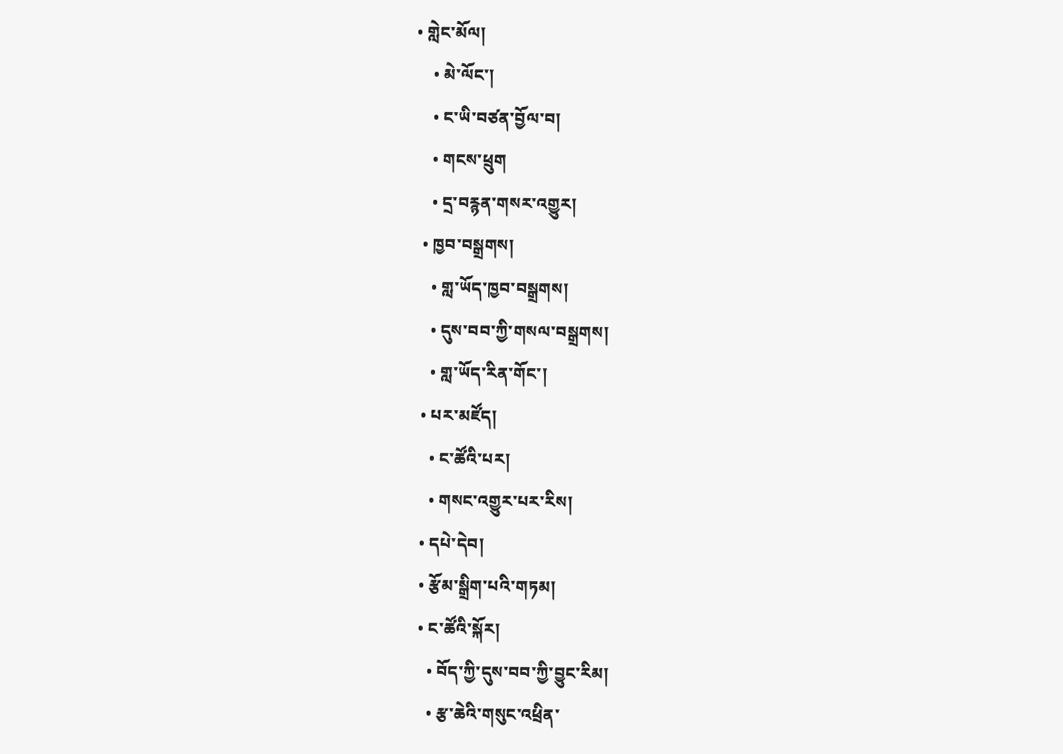• གླེང་མོལ།
    • མེ་ལོང་།
    • ང་ཡི་བཙན་བྱོལ་བ།
    • གངས་ཕྲུག
    • དྲ་བརྙན་གསར་འགྱུར།
  • ཁྱབ་བསྒྲགས།
    • གླ་ཡོད་ཁྱབ་བསྒྲགས།
    • དུས་བབ་ཀྱི་གསལ་བསྒྲགས།
    • གླ་ཡོད་རིན་གོང་།
  • པར་མཛོད།
    • ང་ཚོའི་པར།
    • གསང་འགྱུར་པར་རིས།
  • དཔེ་དེབ།
  • རྩོམ་སྒྲིག་པའི་གཏམ།
  • ང་ཚོའི་སྐོར།
    • བོད་ཀྱི་དུས་བབ་ཀྱི་བྱུང་རིམ།
    • རྩ་ཆེའི་གསུང་འཕྲིན་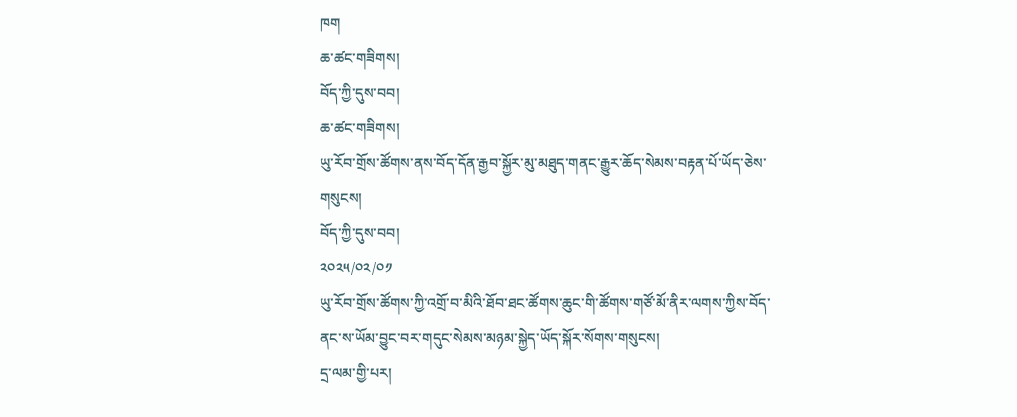ཁག
ཆ་ཚང་གཟིགས།
བོད་ཀྱི་དུས་བབ།
ཆ་ཚང་གཟིགས།
ཡུ་རོབ་གྲོས་ཚོགས་ནས་བོད་དོན་རྒྱབ་སྐྱོར་མུ་མཐུད་གནང་རྒྱུར་ཆོད་སེམས་བརྟན་པོ་ཡོད་ཅེས་གསུངས།
བོད་ཀྱི་དུས་བབ།
༢༠༢༥/༠༢/༠༡
ཡུ་རོབ་གྲོས་ཚོགས་ཀྱི་འགྲོ་བ་མིའི་ཐོབ་ཐང་ཚོགས་ཆུང་གི་ཚོགས་གཙོ་མོ་ནིར་ལགས་ཀྱིས་བོད་ནང་ས་ཡོམ་བྱུང་བར་གདུང་སེམས་མཉམ་སྐྱེད་ཡོད་སྐོར་སོགས་གསུངས།
དྲ་ལམ་གྱི་པར།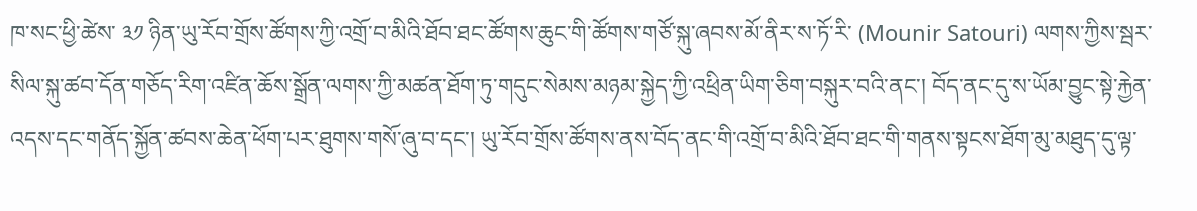ཁ་སང་ཕྱི་ཚེས་ ༣༡ ཉིན་ཡུ་རོབ་གྲོས་ཚོགས་ཀྱི་འགྲོ་བ་མིའི་ཐོབ་ཐང་ཚོགས་ཆུང་གི་ཚོགས་གཙོ་སྐུ་ཞབས་མོ་ནིར་ས་ཏོ་རི་ (Mounir Satouri) ལགས་ཀྱིས་སྦར་སིལ་སྐུ་ཚབ་དོན་གཅོད་རིག་འཛིན་ཆོས་སྒྲོན་ལགས་ཀྱི་མཚན་ཐོག་ཏུ་གདུང་སེམས་མཉམ་སྐྱེད་ཀྱི་འཕྲིན་ཡིག་ཅིག་བསྐུར་བའི་ནང་། བོད་ནང་དུ་ས་ཡོམ་བྱུང་སྟེ་རྐྱེན་འདས་དང་གནོད་སྐྱོན་ཚབས་ཆེན་ཕོག་པར་ཐུགས་གསོ་ཞུ་བ་དང་། ཡུ་རོབ་གྲོས་ཚོགས་ནས་བོད་ནང་གི་འགྲོ་བ་མིའི་ཐོབ་ཐང་གི་གནས་སྟངས་ཐོག་མུ་མཐུད་དུ་ལྟ་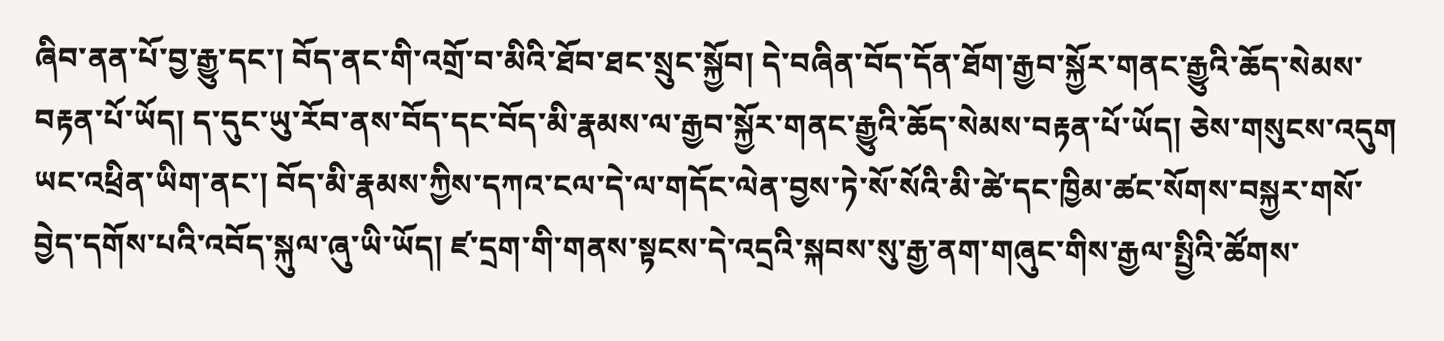ཞིབ་ནན་པོ་བྱ་རྒྱུ་དང་། བོད་ནང་གི་འགྲོ་བ་མིའི་ཐོབ་ཐང་སྲུང་སྐྱོབ། དེ་བཞིན་བོད་དོན་ཐོག་རྒྱབ་སྐྱོར་གནང་རྒྱུའི་ཆོད་སེམས་བརྟན་པོ་ཡོད། ད་དུང་ཡུ་རོབ་ནས་བོད་དང་བོད་མི་རྣམས་ལ་རྒྱབ་སྐྱོར་གནང་རྒྱུའི་ཆོད་སེམས་བརྟན་པོ་ཡོད། ཅེས་གསུངས་འདུག
ཡང་འཕྲིན་ཡིག་ནང་། བོད་མི་རྣམས་ཀྱིས་དཀའ་ངལ་དེ་ལ་གདོང་ལེན་བྱས་ཏེ་སོ་སོའི་མི་ཚེ་དང་ཁྱིམ་ཚང་སོགས་བསྐྱར་གསོ་བྱེད་དགོས་པའི་འབོད་སྐུལ་ཞུ་ཡི་ཡོད། ཛ་དྲག་གི་གནས་སྟངས་དེ་འདྲའི་སྐབས་སུ་རྒྱ་ནག་གཞུང་གིས་རྒྱལ་སྤྱིའི་ཚོགས་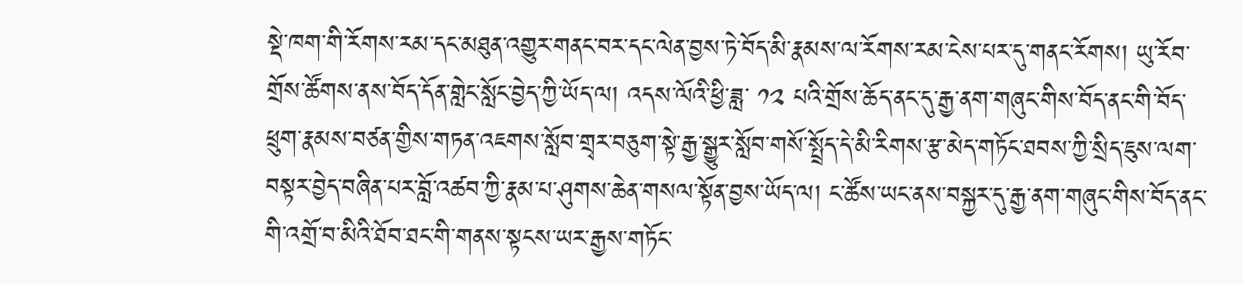སྡེ་ཁག་གི་རོགས་རམ་དང་མཐུན་འགྱུར་གནང་བར་དང་ལེན་བྱས་ཏེ་བོད་མི་རྣམས་ལ་རོགས་རམ་ངེས་པར་དུ་གནང་རོགས། ཡུ་རོབ་གྲོས་ཚོགས་ནས་བོད་དོན་གླེང་སློང་བྱེད་ཀྱི་ཡོད་ལ། འདས་ལོའི་ཕྱི་ཟླ་ ༡༢ པའི་གྲོས་ཆོད་ནང་དུ་རྒྱ་ནག་གཞུང་གིས་བོད་ནང་གི་བོད་ཕྲུག་རྣམས་བཙན་གྱིས་གཏན་འཇགས་སློབ་གྲྭར་བཅུག་སྟེ་རྒྱ་སྒྱུར་སློབ་གསོ་སྤྲོད་དེ་མི་རིགས་རྩ་མེད་གཏོང་ཐབས་ཀྱི་སྲིད་ཇུས་ལག་བསྟར་བྱེད་བཞིན་པར་བློ་འཚབ་ཀྱི་རྣམ་པ་ཤུགས་ཆེན་གསལ་སྟོན་བྱས་ཡོད་ལ། ང་ཚོས་ཡང་ནས་བསྐྱར་དུ་རྒྱ་ནག་གཞུང་གིས་བོད་ནང་གི་འགྲོ་བ་མིའི་ཐོབ་ཐང་གི་གནས་སྟངས་ཡར་རྒྱས་གཏོང་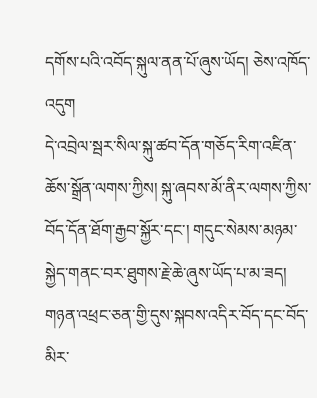དགོས་པའི་འབོད་སྐུལ་ནན་པོ་ཞུས་ཡོད། ཅེས་འཁོད་འདུག
དེ་འབྲེལ་སྦར་སིལ་སྐུ་ཚབ་དོན་གཅོད་རིག་འཛིན་ཆོས་སྒྲོན་ལགས་ཀྱིས། སྐུ་ཞབས་མོ་ནིར་ལགས་ཀྱིས་བོད་དོན་ཐོག་རྒྱབ་སྐྱོར་དང་། གདུང་སེམས་མཉམ་སྐྱེད་གནང་བར་ཐུགས་རྗེ་ཆེ་ཞུས་ཡོད་པ་མ་ཟད། གཉན་འཕྲང་ཅན་གྱི་དུས་སྐབས་འདིར་བོད་དང་བོད་མིར་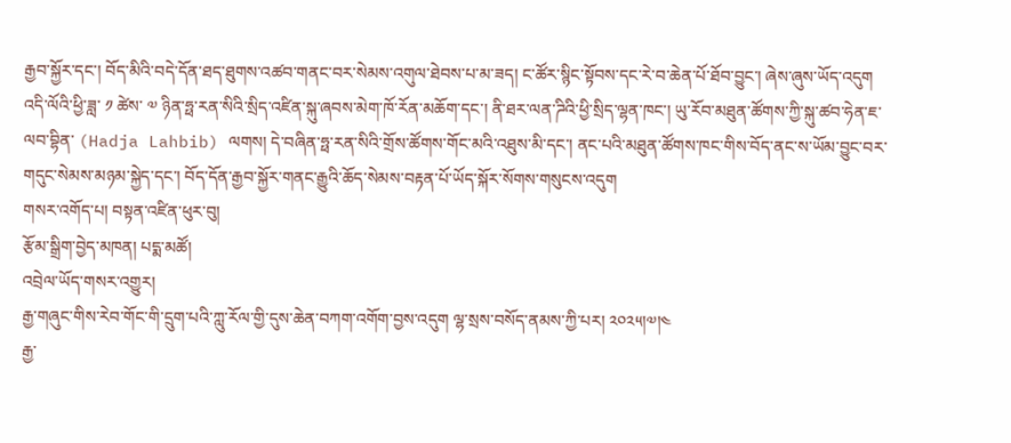རྒྱབ་སྐྱོར་དང་། བོད་མིའི་བདེ་དོན་ཐད་ཐུགས་འཚབ་གནང་བར་སེམས་འགུལ་ཐེབས་པ་མ་ཟད། ང་ཚོར་སྙིང་སྟོབས་དང་རེ་བ་ཆེན་པོ་ཐོབ་བྱུང་། ཞེས་ཞུས་ཡོད་འདུག
འདི་ལོའི་ཕྱི་ཟླ་ ༡ ཚེས་ ༧ ཉིན་ཧྥ་རན་སིའི་སྲིད་འཛིན་སྐུ་ཞབས་མེག་ཁོ་རོན་མཆོག་དང་། ནི་ཐར་ལན་ཌིའི་ཕྱི་སྲིད་ལྷན་ཁང་། ཡུ་རོབ་མཐུན་ཚོགས་ཀྱི་སྐུ་ཚབ་ཧེན་ཇ་ལབ་བྷིན་ (Hadja Lahbib) ལགས། དེ་བཞིན་ཧྥ་རན་སིའི་གྲོས་ཚོགས་གོང་མའི་འཐུས་མི་དང་། ནང་པའི་མཐུན་ཚོགས་ཁང་གིས་བོད་ནང་ས་ཡོམ་བྱུང་བར་གདུང་སེམས་མཉམ་སྐྱེད་དང་། བོད་དོན་རྒྱབ་སྐྱོར་གནང་རྒྱུའི་ཆོད་སེམས་བརྟན་པོ་ཡོད་སྐོར་སོགས་གསུངས་འདུག
གསར་འགོད་པ། བསྟན་འཛིན་ཕུར་བུ།
རྩོམ་སྒྲིག་བྱེད་མཁན། པདྨ་མཚོ།
འབྲེལ་ཡོད་གསར་འགྱུར།
རྒྱ་གཞུང་གིས་རེབ་གོང་གི་དྲུག་པའི་ཀླུ་རོལ་གྱི་དུས་ཆེན་བཀག་འགོག་བྱས་འདུག ལྷ་སྲས་བསོད་ནམས་ཀྱི་པར། ༢༠༢༥།༧།༤
རྒྱ་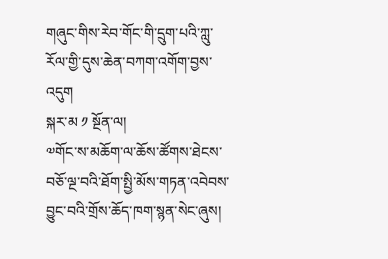གཞུང་གིས་རེབ་གོང་གི་དྲུག་པའི་ཀླུ་རོལ་གྱི་དུས་ཆེན་བཀག་འགོག་བྱས་འདུག
སྐར་མ ༡ སྔོན་ལ།
༧གོང་ས་མཆོག་ལ་ཆོས་ཚོགས་ཐེངས་བཅོ་ལྔ་བའི་ཐོག་སྤྱི་མོས་གཏན་འབེབས་བྱུང་བའི་གྲོས་ཆོད་ཁག་སྙན་སེང་ཞུས།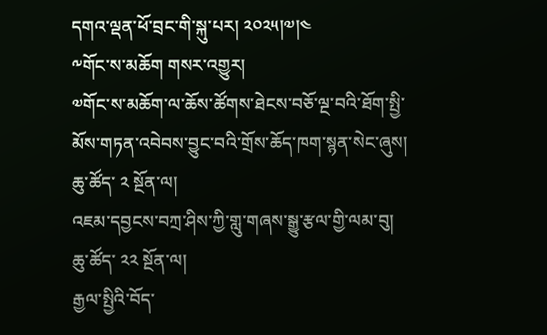དགའ་ལྡན་ཕོ་བྲང་གི་སྐུ་པར། ༢༠༢༥།༧།༤
༸གོང་ས་མཆོག གསར་འགྱུར།
༧གོང་ས་མཆོག་ལ་ཆོས་ཚོགས་ཐེངས་བཅོ་ལྔ་བའི་ཐོག་སྤྱི་མོས་གཏན་འབེབས་བྱུང་བའི་གྲོས་ཆོད་ཁག་སྙན་སེང་ཞུས།
ཆུ་ཚོད་ ༢ སྔོན་ལ།
འཇམ་དབྱངས་བཀྲ་ཤིས་ཀྱི་གླུ་གཞས་སྒྱུ་རྩལ་གྱི་ལམ་བུ།
ཆུ་ཚོད་ ༢༢ སྔོན་ལ།
རྒྱལ་སྤྱིའི་བོད་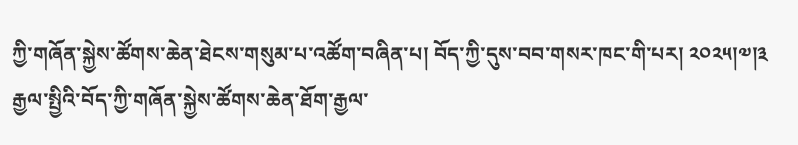ཀྱི་གཞོན་སྐྱེས་ཚོགས་ཆེན་ཐེངས་གསུམ་པ་འཚོག་བཞིན་པ། བོད་ཀྱི་དུས་བབ་གསར་ཁང་གི་པར། ༢༠༢༥།༧།༣
རྒྱལ་སྤྱིའི་བོད་ཀྱི་གཞོན་སྐྱེས་ཚོགས་ཆེན་ཐོག་རྒྱལ་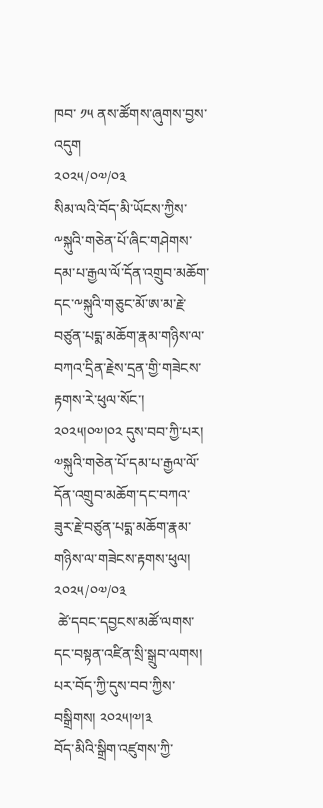ཁབ་ ༡༥ ནས་ཚོགས་ཞུགས་བྱས་འདུག
༢༠༢༥/༠༧/༠༣
སིམ་ལའི་བོད་མི་ཡོངས་ཀྱིས་༸སྐུའི་གཅེན་པོ་ཞིང་གཤེགས་དམ་པ་རྒྱལ་ལོ་དོན་འགྲུབ་མཆོག་དང་༸སྐུའི་གཅུང་མོ་ཨ་མ་རྗེ་བཙུན་པདྨ་མཆོག་རྣམ་གཉིས་ལ་བཀའ་དྲིན་རྗེས་དྲན་གྱི་གཟེངས་རྟགས་རེ་ཕུལ་སོང་།  ༢༠༢༥།༠༧།༠༢ དུས་བབ་ཀྱི་པར།
༧སྐུའི་གཅེན་པོ་དམ་པ་རྒྱལ་ལོ་དོན་འགྲུབ་མཆོག་དང་བཀའ་ཟུར་རྗེ་བཙུན་པདྨ་མཆོག་རྣམ་གཉིས་ལ་གཟེངས་རྟགས་ཕུལ།
༢༠༢༥/༠༧/༠༣
 ཚེ་དབང་དབྱངས་མཚོ་ལགས་དང་བསྟན་འཛིན་སྲི་སྒྲུབ་ལགས། པར་བོད་ཀྱི་དུས་བབ་ཀྱིས་བསྒྲིགས། ༢༠༢༥།༧།༣
བོད་མིའི་སྒྲིག་འཛུགས་ཀྱི་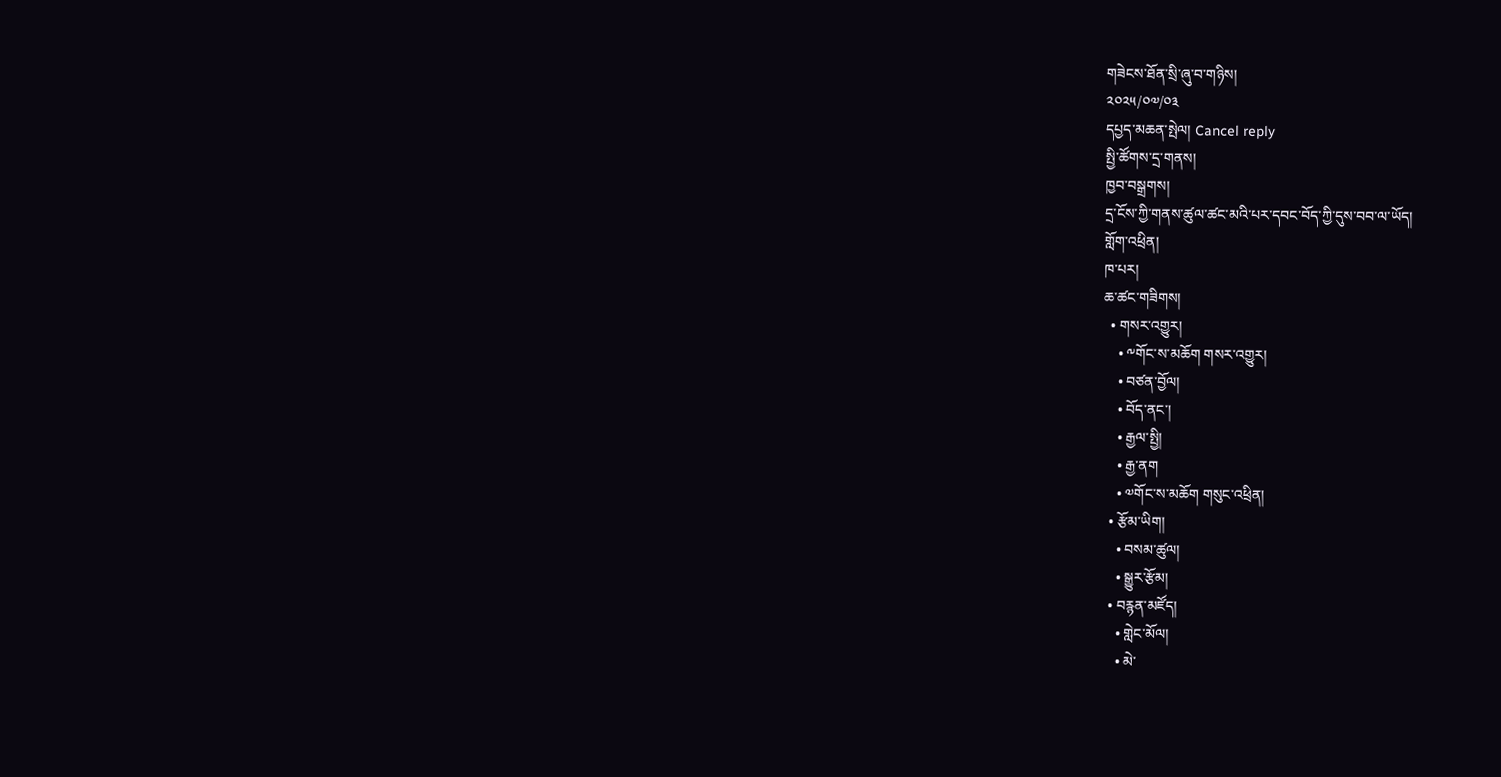གཟེངས་ཐོན་སྲི་ཞུ་བ་གཉིས།
༢༠༢༥/༠༧/༠༣
དཔྱད་མཆན་སྤེལ། Cancel reply
སྤྱི་ཚོགས་དྲ་གནས།
ཁྱབ་བསྒྲགས།
དྲ་ངོས་ཀྱི་གནས་ཚུལ་ཚང་མའི་པར་དབང་བོད་ཀྱི་དུས་བབ་ལ་ཡོད།
གློག་འཕྲིན།
ཁ་པར།
ཆ་ཚང་གཟིགས།
  • གསར་འགྱུར།
    • ༸གོང་ས་མཆོག གསར་འགྱུར།
    • བཙན་བྱོལ།
    • བོད་ནང་།
    • རྒྱལ་སྤྱི།
    • རྒྱ་ནག
    • ༧གོང་ས་མཆོག གསུང་འཕྲིན།
  • རྩོམ་ཡིག།
    • བསམ་ཚུལ།
    • སྒྱུར་རྩོམ།
  • བརྙན་མཛོད།
    • གླེང་མོལ།
    • མེ་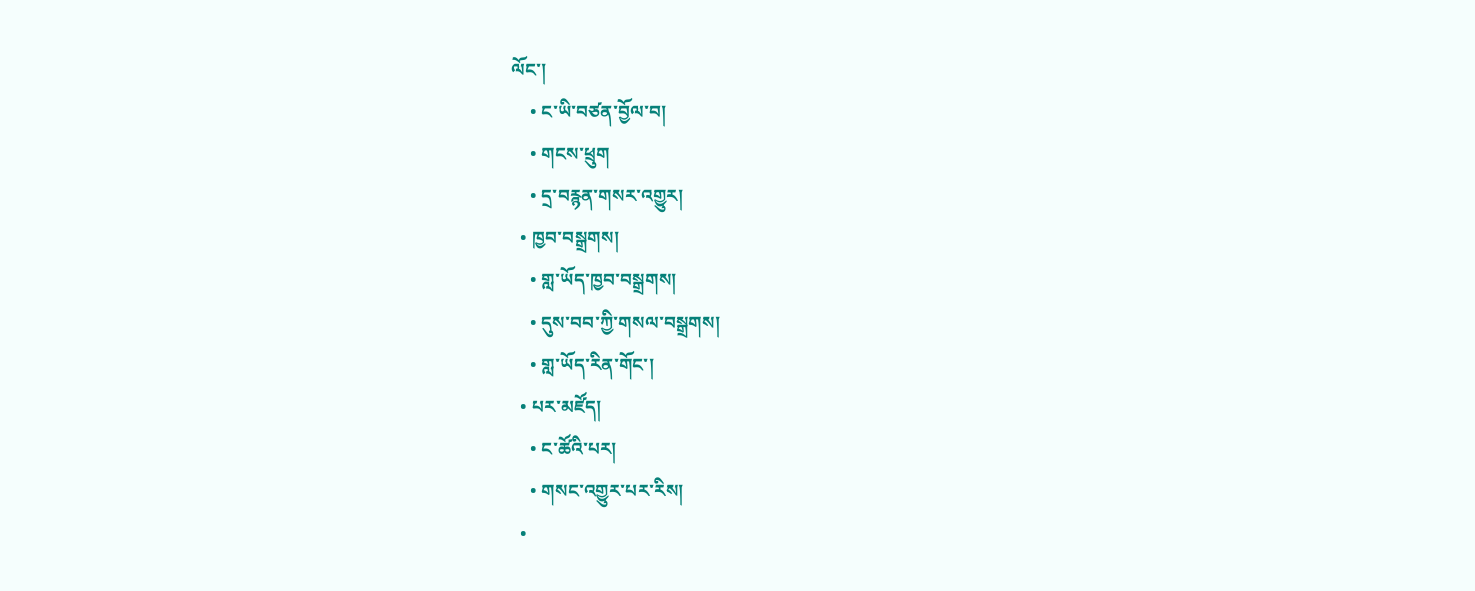ལོང་།
    • ང་ཡི་བཙན་བྱོལ་བ།
    • གངས་ཕྲུག
    • དྲ་བརྙན་གསར་འགྱུར།
  • ཁྱབ་བསྒྲགས།
    • གླ་ཡོད་ཁྱབ་བསྒྲགས།
    • དུས་བབ་ཀྱི་གསལ་བསྒྲགས།
    • གླ་ཡོད་རིན་གོང་།
  • པར་མཛོད།
    • ང་ཚོའི་པར།
    • གསང་འགྱུར་པར་རིས།
  •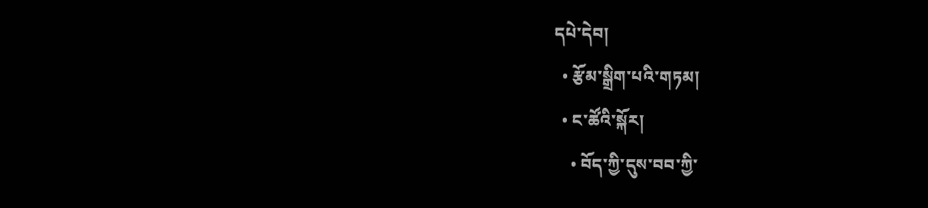དཔེ་དེབ།
  • རྩོམ་སྒྲིག་པའི་གཏམ།
  • ང་ཚོའི་སྐོར།
    • བོད་ཀྱི་དུས་བབ་ཀྱི་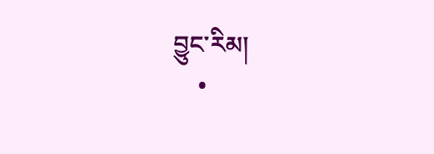བྱུང་རིམ།
    •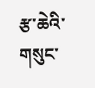རྩ་ཆེའི་གསུང་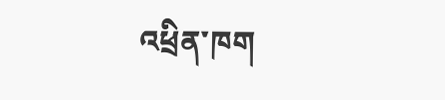འཕྲིན་ཁག